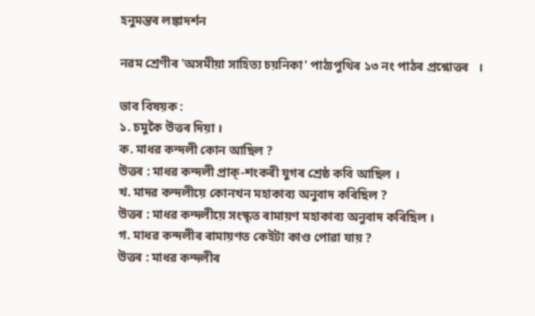হনুমন্তৰ লঙ্কাদৰ্শন

নৱম শ্ৰেণীৰ 'অসমীয়া সাহিত্য চয়নিকা' পাঠ্যপুথিৰ ১৩ নং পাঠৰ প্ৰশ্নোত্তৰ   ।

ভাব বিষয়ক :
১. চমুকৈ উত্তৰ দিয়া ।
ক. মাধৱ কন্দলী কোন আছিল ?
উত্তৰ : মাধৱ কন্দলী প্ৰাক্-শংকৰী যুগৰ শ্ৰেষ্ঠ কবি আছিল ।
খ. মাদৱ কন্দলীয়ে কোনখন মহাকাব্য অনুবাদ কৰিছিল ?
উত্তৰ : মাধৱ কন্দলীয়ে সংস্কৃত ৰামায়ণ মহাকাব্য অনুবাদ কৰিছিল ।
গ. মাধৱ কন্দলীৰ ৰামায়ণত কেইটা কাণ্ড পোৱা যায় ?
উত্তৰ : মাধৱ কন্দলীৰ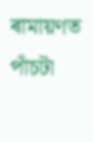ৰামায়ণত পাঁচটা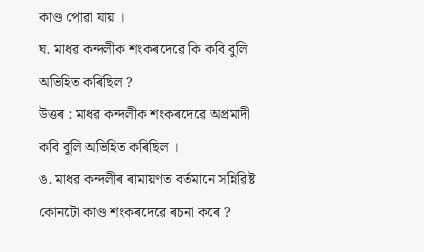কাণ্ড পোৱা যায় ।
ঘ. মাধৱ কন্দলীক শংকৰদেৱে কি কবি বুলি অভিহিত কৰিছিল ?
উত্তৰ : মাধৱ কন্দলীক শংকৰদেৱে অপ্ৰমাদী কবি বুলি অভিহিত কৰিছিল ।
ঙ. মাধৱ কন্দলীৰ ৰামায়ণত বৰ্তমানে সন্নিৱিষ্ট কোনটো কাণ্ড শংকৰদেৱে ৰচনা কৰে ?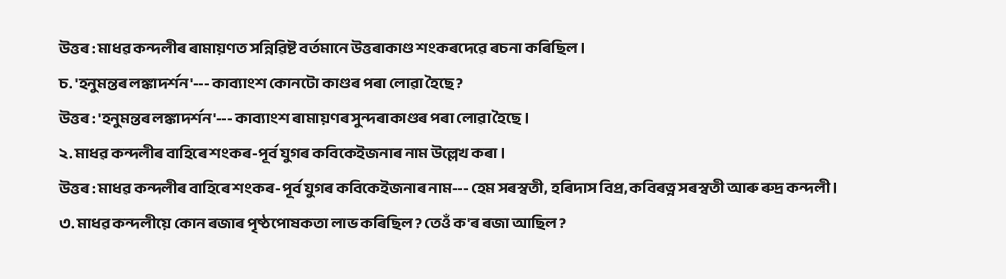উত্তৰ : মাধৱ কন্দলীৰ ৰামায়ণত সন্নিৱিষ্ট বৰ্তমানে উত্তৰাকাণ্ড শংকৰদেৱে ৰচনা কৰিছিল ।
চ. 'হনুমন্তৰ লঙ্কাদৰ্শন'--- কাব্যাংশ কোনটো কাণ্ডৰ পৰা লোৱা হৈছে ?
উত্তৰ : 'হনুমন্তৰ লঙ্কাদৰ্শন'--- কাব্যাংশ ৰামায়ণৰ সুন্দৰাকাণ্ডৰ পৰা লোৱা হৈছে ।
২. মাধৱ কন্দলীৰ বাহিৰে শংকৰ-পূৰ্ব যুগৰ কবিকেইজনাৰ নাম উল্লেখ কৰা ।
উত্তৰ : মাধৱ কন্দলীৰ বাহিৰে শংকৰ-পূৰ্ব যুগৰ কবিকেইজনাৰ নাম--- হেম সৰস্বতী, হৰিদাস বিপ্ৰ, কবিৰত্ন সৰস্বতী আৰু ৰুদ্ৰ কন্দলী ।
৩. মাধৱ কন্দলীয়ে কোন ৰজাৰ পৃষ্ঠপোষকতা লাভ কৰিছিল ? তেওঁ ক'ৰ ৰজা আছিল ?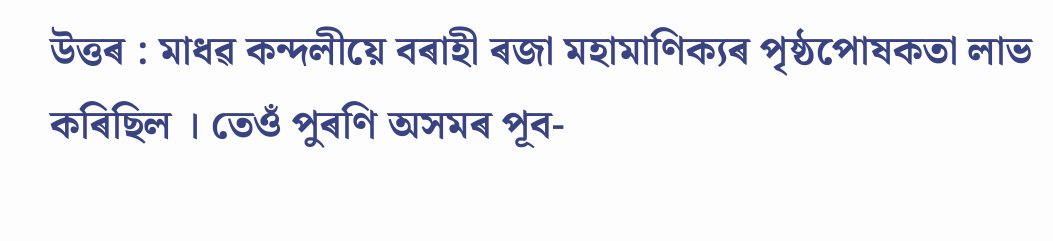উত্তৰ : মাধৱ কন্দলীয়ে বৰাহী ৰজা মহামাণিক্যৰ পৃষ্ঠপোষকতা লাভ কৰিছিল । তেওঁ পুৰণি অসমৰ পূব-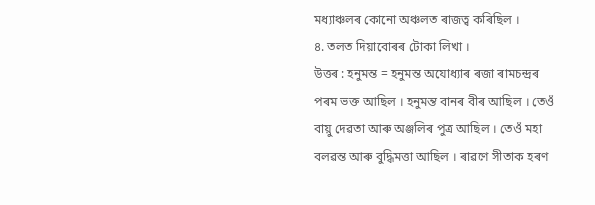মধ্যাঞ্চলৰ কোনো অঞ্চলত ৰাজত্ব কৰিছিল ।
৪. তলত দিয়াবোৰৰ টোকা লিখা ।
উত্তৰ : হনুমন্ত = হনুমন্ত অযোধ্যাৰ ৰজা ৰামচন্দ্ৰৰ পৰম ভক্ত আছিল । হনুমন্ত বানৰ বীৰ আছিল । তেওঁ বায়ু দেৱতা আৰু অঞ্জলিৰ পুত্ৰ আছিল । তেওঁ মহা বলৱন্ত আৰু বুদ্ধিমত্তা আছিল । ৰাৱণে সীতাক হৰণ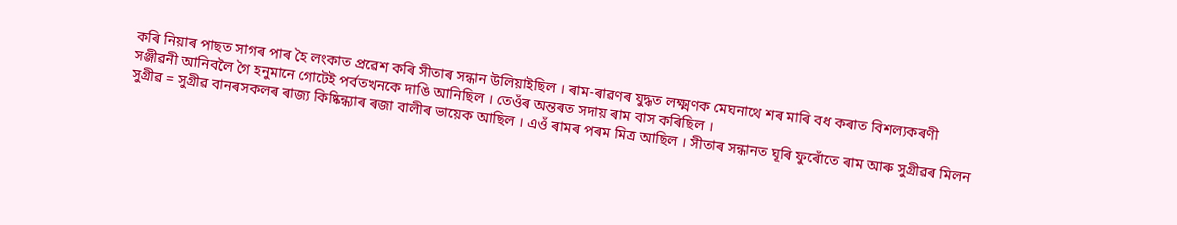কৰি নিয়াৰ পাছত সাগৰ পাৰ হৈ লংকাত প্ৰৱেশ কৰি সীতাৰ সন্ধান উলিয়াইছিল । ৰাম-ৰাৱণৰ যুদ্ধত লক্ষ্মণক মেঘনাথে শৰ মাৰি বধ কৰাত বিশল্যকৰণী সঞ্জীৱনী আনিবলৈ গৈ হনুমানে গোটেই পৰ্বতখনকে দাঙি আনিছিল । তেওঁৰ অন্তৰত সদায় ৰাম বাস কৰিছিল ।
সুগ্ৰীৱ = সুগ্ৰীৱ বানৰসকলৰ ৰাজ্য কিষ্কিন্ধ্যাৰ ৰজা বালীৰ ভায়েক আছিল । এওঁ ৰামৰ পৰম মিত্ৰ আছিল । সীতাৰ সন্ধানত ঘূৰি ফুৰোঁতে ৰাম আৰু সুগ্ৰীৱৰ মিলন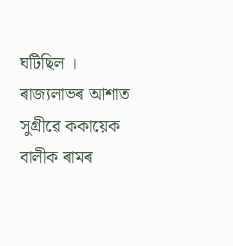ঘটিছিল । ৰাজ্যলাভৰ আশাত সুগ্ৰীৱে ককায়েক বালীক ৰামৰ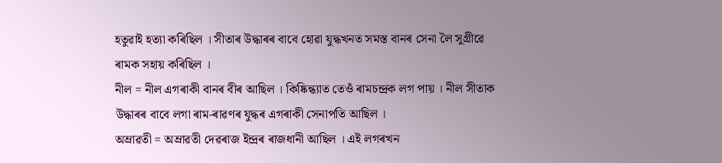হতুৱাই হত্যা কৰিছিল । সীতাৰ উদ্ধাৰৰ বাবে হোৱা যুদ্ধখনত সমস্ত বানৰ সেনা লৈ সুগ্ৰীৱে ৰামক সহায় কৰিছিল ।
নীল = নীল এগৰাকী বানৰ বীৰ আছিল । কিষ্কিন্ধ্যাত তেওঁ ৰামচন্দ্ৰক লগ পায় । নীল সীতাক উদ্ধাৰৰ বাবে লগা ৰাম-ৰাৱণৰ যুদ্ধৰ এগৰাকী সেনাপতি আছিল ।
অম্ৰাৱতী = অম্ৰাৱতী দেৱৰাজ ইন্দ্ৰৰ ৰাজধানী আছিল । এই লগৰখন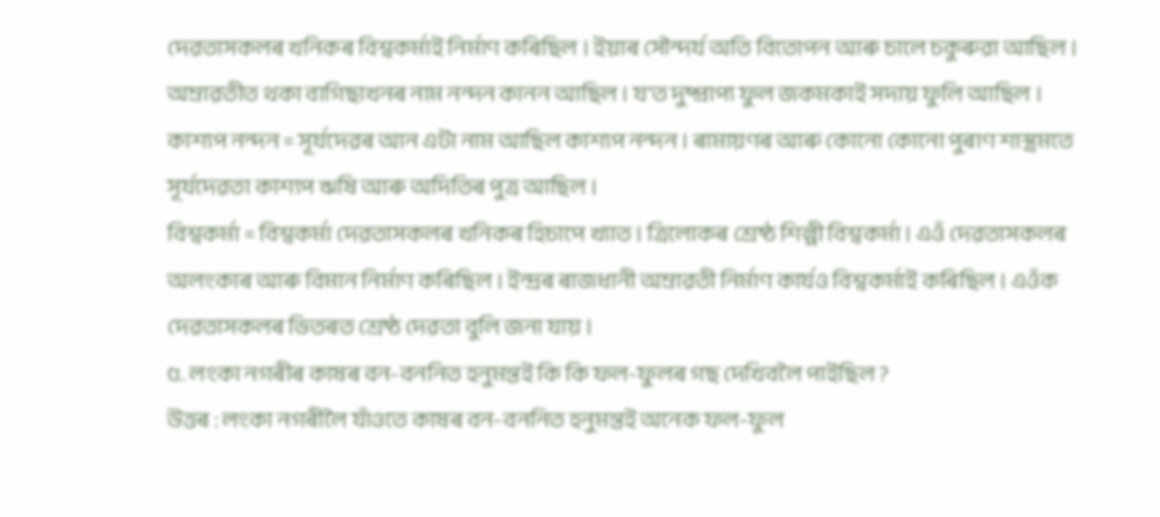দেৱতাসকলৰ খনিকৰ বিশ্বকৰ্মাই নিৰ্মাণ কৰিছিল । ইয়াৰ সৌন্দৰ্য অতি বিতোপন আৰু চালে চকুৰুৱা আছিল । অম্ৰাৱতীত থকা বাগিছাখনৰ নাম নন্দন কানন আছিল । য'ত দুষ্প্ৰাপ্য ফুল জকমকাই সদায় ফুলি আছিল ।
কাশ্যপ নন্দন = সূৰ্যদেৱৰ আন এটা নাম আছিল কাশ্যপ নন্দন । ৰামায়ণৰ আৰু কোনো কোনো পুৰাণ শাস্ত্ৰমতে সূৰ্যদেৱতা কাশ্যপ ঋষি আৰু অদিতিৰ পুত্ৰ আছিল ।
বিশ্বকৰ্মা = বিশ্বকৰ্মা দেৱতাসকলৰ খনিকৰ হিচাপে খ্যাত । ত্ৰিলোকৰ শ্ৰেষ্ঠ শিল্পী বিশ্বকৰ্মা । এওঁ দেৱতাসকলৰ অলংকাৰ আৰু বিমান নিৰ্মাণ কৰিছিল । ইন্দ্ৰৰ ৰাজধানী অম্ৰাৱতী নিৰ্মাণ কাৰ্যও বিশ্বকৰ্মাই কৰিছিল । এওঁক দেৱতাসকলৰ ভিতৰত শ্ৰেষ্ঠ দেৱতা বুলি জনা যায় ।
৫. লংকা নগৰীৰ কাষৰ বন-বননিত হনুমন্তই কি কি ফল-ফুলৰ গছ দেখিবলৈ পাইছিল ?
উত্তৰ : লংকা নগৰীলৈ যাঁওতে কাষৰ বন-বননিত হনুমন্তই অনেক ফল-ফুল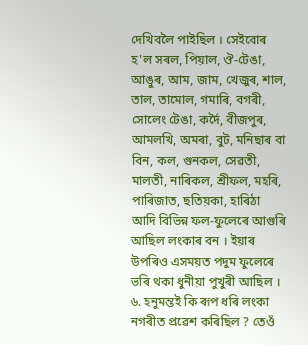দেখিবলৈ পাইছিল । সেইবোৰ হ'ল সৰল, পিয়াল, ঔ-টেঙা, আঙুৰ, আম, জাম, খেজুৰ, শাল, তাল, তামোল, গমাৰি, বগৰী, সোলেং টেঙা, কৰ্দৈ, বীজপুৰ, আমলখি, অমৰা, বুট, মনিছাৰ বা বিন, কল, গুনকল, সেৱতী, মালতী, নাৰিকল, শ্ৰীফল, মহৰি, পাৰিজাত, ছতিয়কা, হাৰিঠা আদি বিভিন্ন ফল-ফুলেৰে আগুৰি আছিল লংকাৰ বন । ইয়াৰ উপৰিও এসময়ত পদুম ফুলেৰে ভৰি থকা ধুনীয়া পুখুৰী আছিল ।
৬. হনুমন্তই কি ৰূপ ধৰি লংকা নগৰীত প্ৰৱেশ কৰিছিল ? তেওঁ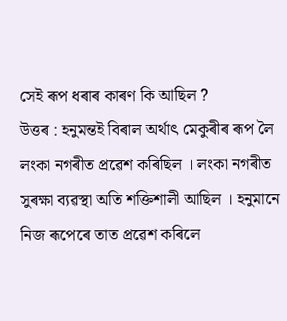সেই ৰূপ ধৰাৰ কাৰণ কি আছিল ?
উত্তৰ : হনুমন্তই বিৰাল অৰ্থাৎ মেকুৰীৰ ৰূপ লৈ লংকা নগৰীত প্ৰৱেশ কৰিছিল । লংকা নগৰীত সুৰক্ষা ব্যৱস্থা অতি শক্তিশালী আছিল । হনুমানে নিজ ৰূপেৰে তাত প্ৰৱেশ কৰিলে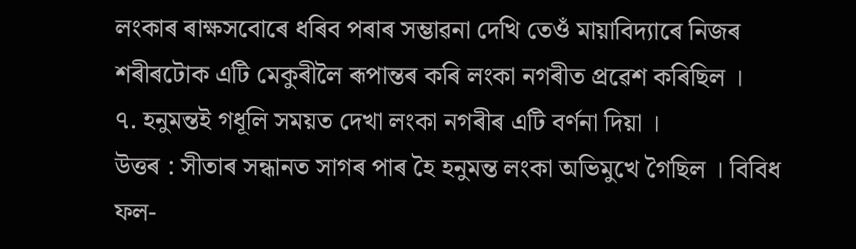লংকাৰ ৰাক্ষসবোৰে ধৰিব পৰাৰ সম্ভাৱনা দেখি তেওঁ মায়াবিদ্যাৰে নিজৰ শৰীৰটোক এটি মেকুৰীলৈ ৰূপান্তৰ কৰি লংকা নগৰীত প্ৰৱেশ কৰিছিল ।
৭. হনুমন্তই গধূলি সময়ত দেখা লংকা নগৰীৰ এটি বৰ্ণনা দিয়া ।
উত্তৰ : সীতাৰ সন্ধানত সাগৰ পাৰ হৈ হনুমন্ত লংকা অভিমুখে গৈছিল । বিবিধ ফল-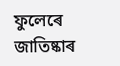ফুলেৰে জাতিষ্কাৰ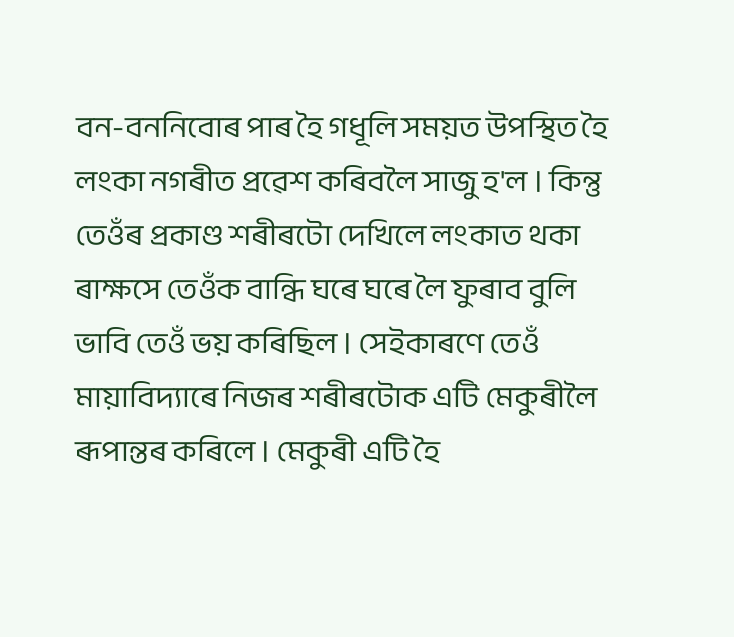বন-বননিবোৰ পাৰ হৈ গধূলি সময়ত উপস্থিত হৈ লংকা নগৰীত প্ৰৱেশ কৰিবলৈ সাজু হ'ল । কিন্তু তেওঁৰ প্ৰকাণ্ড শৰীৰটো দেখিলে লংকাত থকা ৰাক্ষসে তেওঁক বান্ধি ঘৰে ঘৰে লৈ ফুৰাব বুলি ভাবি তেওঁ ভয় কৰিছিল । সেইকাৰণে তেওঁ মায়াবিদ্যাৰে নিজৰ শৰীৰটোক এটি মেকুৰীলৈ ৰূপান্তৰ কৰিলে । মেকুৰী এটি হৈ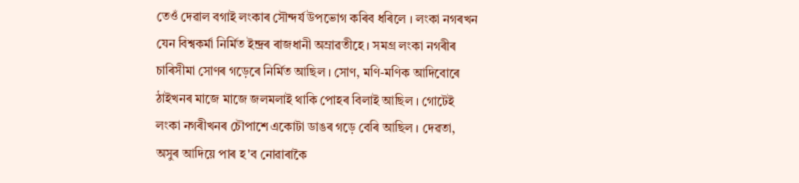তেওঁ দেৱাল বগাই লংকাৰ সৌন্দৰ্য উপভোগ কৰিব ধৰিলে । লংকা নগৰখন যেন বিশ্বকৰ্মা নিৰ্মিত ইন্দ্ৰৰ ৰাজধানী অম্ৰাৱতীহে । সমগ্ৰ লংকা নগৰীৰ চাৰিসীমা সোণৰ গড়েৰে নিৰ্মিত আছিল । সোণ, মণি-মণিক আদিবোৰে ঠাইখনৰ মাজে মাজে জলমলাই থাকি পোহৰ বিলাই আছিল । গোটেই লংকা নগৰীখনৰ চৌপাশে একোটা ডাঙৰ গড়ে বেৰি আছিল । দেৱতা, অসুৰ আদিয়ে পাৰ হ'ব নোৱাৰাকৈ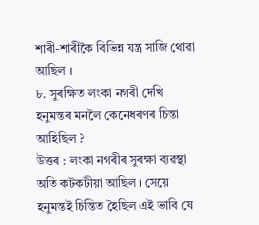শাৰী-শাৰীকৈ বিভিন্ন যন্ত্ৰ সাজি থোৱা আছিল ।
৮. সুৰক্ষিত লংকা নগৰী দেখি হনুমন্তৰ মনলৈ কেনেধৰণৰ চিন্তা আহিছিল ?
উত্তৰ : লংকা নগৰীৰ সুৰক্ষা ব্যৱস্থা অতি কটকটীয়া আছিল । সেয়ে হনুমন্তই চিন্তিত হৈছিল এই ভাবি যে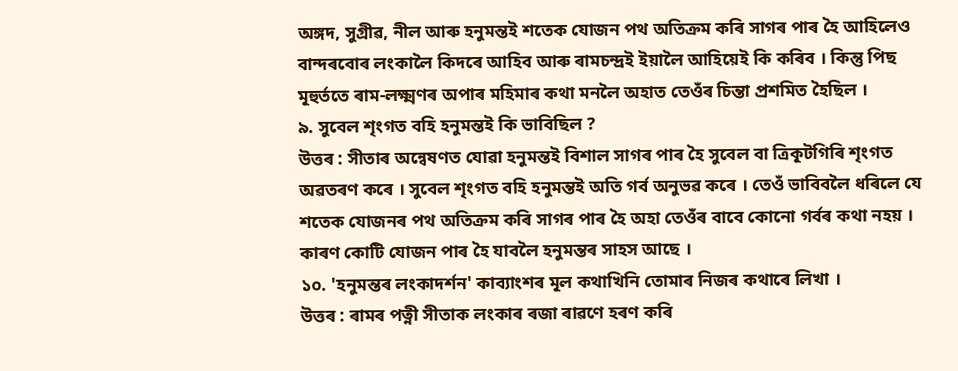অঙ্গদ, সুগ্ৰীৱ, নীল আৰু হনুমন্তই শতেক যোজন পথ অতিক্ৰম কৰি সাগৰ পাৰ হৈ আহিলেও বান্দৰবোৰ লংকালৈ কিদৰে আহিব আৰু ৰামচন্দ্ৰই ইয়ালৈ আহিয়েই কি কৰিব । কিন্তু পিছ মূহুৰ্ততে ৰাম-লক্ষ্মণৰ অপাৰ মহিমাৰ কথা মনলৈ অহাত তেওঁৰ চিন্তা প্ৰশমিত হৈছিল ।
৯. সুবেল শৃংগত বহি হনুমন্তই কি ভাবিছিল ?
উত্তৰ : সীতাৰ অন্বেষণত যোৱা হনুমন্তই বিশাল সাগৰ পাৰ হৈ সুবেল বা ত্ৰিকূটগিৰি শৃংগত অৱতৰণ কৰে । সুবেল শৃংগত বহি হনুমন্তই অতি গৰ্ব অনুভৱ কৰে । তেওঁ ভাবিবলৈ ধৰিলে যে শতেক যোজনৰ পথ অতিক্ৰম কৰি সাগৰ পাৰ হৈ অহা তেওঁৰ বাবে কোনো গৰ্বৰ কথা নহয় । কাৰণ কোটি যোজন পাৰ হৈ যাবলৈ হনুমন্তৰ সাহস আছে ।
১০. 'হনুমন্তৰ লংকাদৰ্শন' কাব্যাংশৰ মূল কথাখিনি তোমাৰ নিজৰ কথাৰে লিখা ।
উত্তৰ : ৰামৰ পত্নী সীতাক লংকাৰ ৰজা ৰাৱণে হৰণ কৰি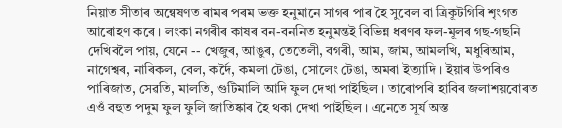নিয়াত সীতাৰ অন্বেষণত ৰামৰ পৰম ভক্ত হনুমানে সাগৰ পাৰ হৈ সুবেল বা ত্ৰিকূটগিৰি শৃংগত আৰোহণ কৰে । লংকা নগৰীৰ কাষৰ বন-বননিত হনুমন্তই বিভিন্ন ধৰণৰ ফল-মূলৰ গছ-গছনি দেখিবলৈ পায়, যেনে -- খেজুৰ, আঙুৰ, তেতেলী, বগৰী, আম, জাম, আমলখি, মধুৰিআম, নাগেশ্বৰ, নাৰিকল, বেল, কৰ্দৈ, কমলা টেঙা, সোলেং টেঙা, অমৰা ইত্যাদি । ইয়াৰ উপৰিও পাৰিজাত, সেৱতি, মালতি, গুটিমালি আদি ফুল দেখা পাইছিল । তাৰোপৰি হাবিৰ জলাশয়বোৰত এওঁ বহুত পদুম ফুল ফুলি জাতিষ্কাৰ হৈ থকা দেখা পাইছিল । এনেতে সূৰ্য অস্ত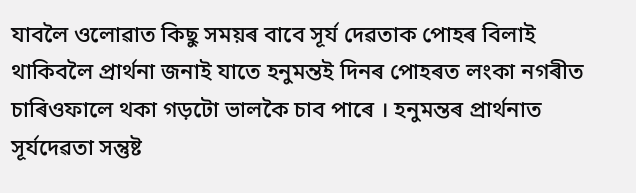যাবলৈ ওলোৱাত কিছু সময়ৰ বাবে সূৰ্য দেৱতাক পোহৰ বিলাই থাকিবলৈ প্ৰাৰ্থনা জনাই যাতে হনুমন্তই দিনৰ পোহৰত লংকা নগৰীত চাৰিওফালে থকা গড়টো ভালকৈ চাব পাৰে । হনুমন্তৰ প্ৰাৰ্থনাত সূৰ্যদেৱতা সন্তুষ্ট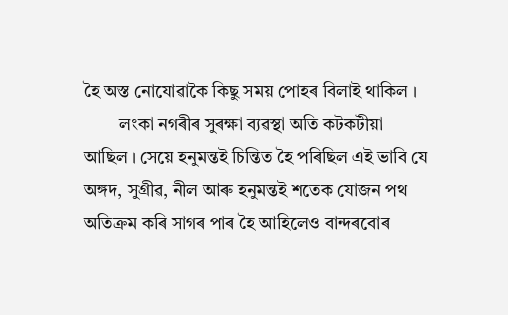হৈ অস্ত নোযোৱাকৈ কিছু সময় পোহৰ বিলাই থাকিল ।
        লংকা নগৰীৰ সুৰক্ষা ব্যৱস্থা অতি কটকটীয়া আছিল । সেয়ে হনুমন্তই চিন্তিত হৈ পৰিছিল এই ভাবি যে অঙ্গদ, সুগ্ৰীৱ, নীল আৰু হনুমন্তই শতেক যোজন পথ অতিক্ৰম কৰি সাগৰ পাৰ হৈ আহিলেও বান্দৰবোৰ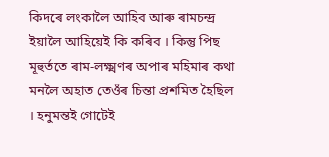কিদৰে লংকালৈ আহিব আৰু ৰামচন্দ্ৰ ইয়ালৈ আহিয়েই কি কৰিব । কিন্তু পিছ মূহুৰ্ততে ৰাম-লক্ষ্মণৰ অপাৰ মহিমাৰ কথা মনলৈ অহাত তেওঁৰ চিন্তা প্ৰশমিত হৈছিল । হনুমন্তই গোটেই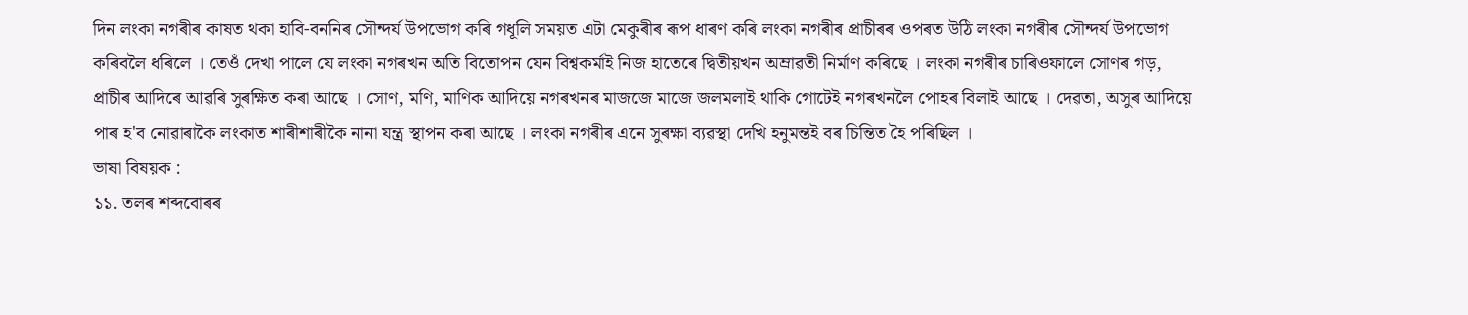দিন লংকা নগৰীৰ কাষত থকা হাবি-বননিৰ সৌন্দৰ্য উপভোগ কৰি গধূলি সময়ত এটা মেকুৰীৰ ৰূপ ধাৰণ কৰি লংকা নগৰীৰ প্ৰাচীৰৰ ওপৰত উঠি লংকা নগৰীৰ সৌন্দৰ্য উপভোগ কৰিবলৈ ধৰিলে । তেওঁ দেখা পালে যে লংকা নগৰখন অতি বিতোপন যেন বিশ্বকৰ্মাই নিজ হাতেৰে দ্বিতীয়খন অম্ৰাৱতী নিৰ্মাণ কৰিছে । লংকা নগৰীৰ চাৰিওফালে সোণৰ গড়, প্ৰাচীৰ আদিৰে আৱৰি সুৰক্ষিত কৰা আছে । সোণ, মণি, মাণিক আদিয়ে নগৰখনৰ মাজজে মাজে জলমলাই থাকি গোটেই নগৰখনলৈ পোহৰ বিলাই আছে । দেৱতা, অসুৰ আদিয়ে পাৰ হ'ব নোৱাৰাকৈ লংকাত শাৰীশাৰীকৈ নানা যন্ত্ৰ স্থাপন কৰা আছে । লংকা নগৰীৰ এনে সুৰক্ষা ব্যৱস্থা দেখি হনুমন্তই বৰ চিন্তিত হৈ পৰিছিল ।
ভাষা বিষয়ক :
১১. তলৰ শব্দবোৰৰ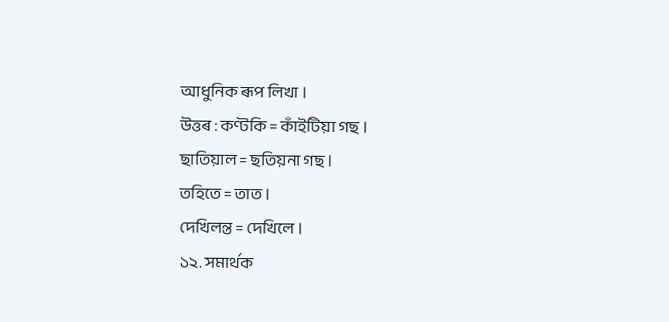আধুনিক ৰূপ লিখা ।
উত্তৰ : কণ্টকি = কাঁইটিয়া গছ ।
ছাতিয়াল = ছতিয়না গছ ।
তহিতে = তাত ।
দেখিলন্ত = দেখিলে ।
১২. সমাৰ্থক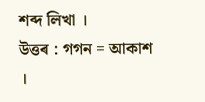শব্দ লিখা ।
উত্তৰ : গগন = আকাশ ।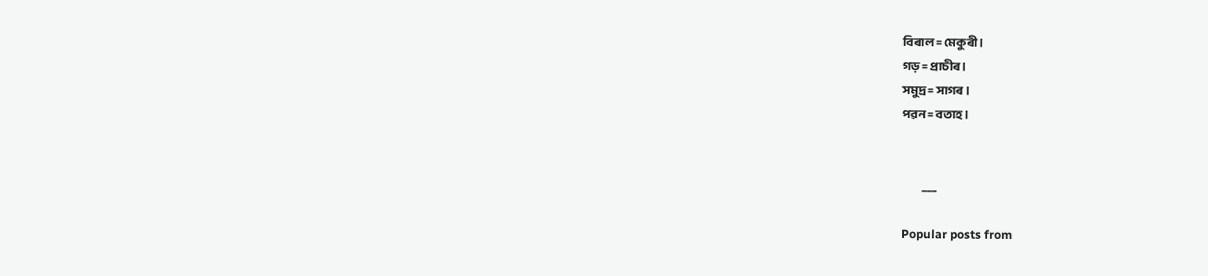বিৰাল = মেকুৰী ।
গড় = প্ৰাচীৰ ।
সমুদ্ৰ = সাগৰ ।
পৱন = বতাহ ।


          ___

Popular posts from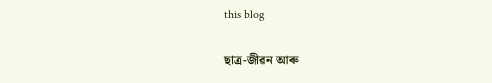this blog

ছাত্ৰ-জীৱন আৰু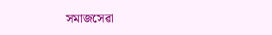সমাজসেৱা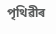পৃথিৱীৰ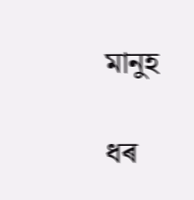মানুহ

ধৰ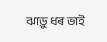ঝাড়ু ধৰ ভাই